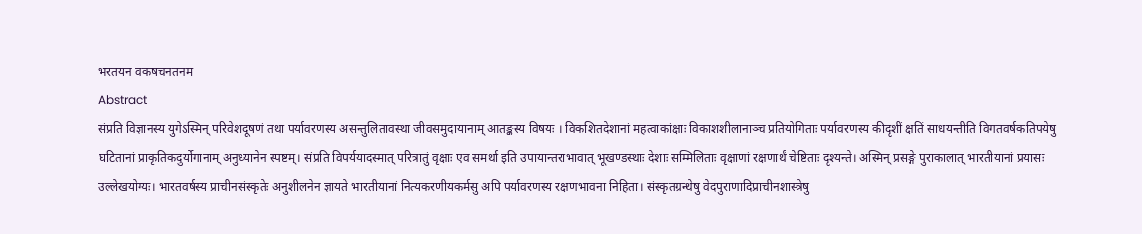भरतयन वकषचनतनम
Abstract
संप्रति विज्ञानस्य युगेऽस्मिन् परिवेशदूषणं तथा पर्यावरणस्य असन्तुलितावस्था जीवसमुदायानाम् आतङ्कस्य विषयः । विकशितदेशानां महत्वाकांक्षाः विकाशशीलानाञ्च प्रतियोगिताः पर्यावरणस्य कीदृशीं क्षतिं साधयन्तीति विगतवर्षकतिपयेषु घटितानां प्राकृतिकदुर्योगानाम् अनुध्यानेन स्पष्टम्। संप्रति विपर्ययादस्मात् परित्रातुं वृक्षाः एव समर्था इति उपायान्तराभावात् भूखण्डस्थाः देशाः सम्मिलिताः वृक्षाणां रक्षणार्थं चेष्टिताः दृश्यन्ते। अस्मिन् प्रसङ्गे पुराकालात् भारतीयानां प्रयासः उल्लेखयोग्यः। भारतवर्षस्य प्राचीनसंस्कृतेः अनुशीलनेन ज्ञायते भारतीयानां नित्यकरणीयकर्मसु अपि पर्यावरणस्य रक्षणभावना निहिता। संस्कृतग्रन्थेषु वेदपुराणादिप्राचीनशास्त्रेषु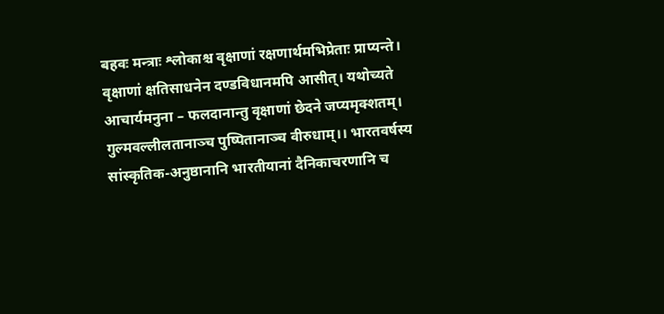बहवः मन्त्राः श्लोकाश्च वृक्षाणां रक्षणार्थमभिप्रेताः प्राप्यन्ते। वृक्षाणां क्षतिसाधनेन दण्डविधानमपि आसीत्। यथोच्यते आचार्यमनुना – फलदानान्तु वृक्षाणां छेदने जप्यमृक्शतम्। गुल्मवल्लीलतानाञ्च पुष्पितानाञ्च वीरुधाम्।। भारतवर्षस्य सांस्कृतिक-अनुष्ठानानि भारतीयानां दैनिकाचरणानि च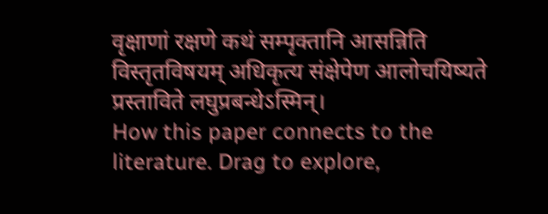वृक्षाणां रक्षणे कथं सम्पृक्तानि आसन्निति विस्तृतविषयम् अधिकृत्य संक्षेपेण आलोचयिष्यते प्रस्ताविते लघुप्रबन्धेऽस्मिन्।
How this paper connects to the literature. Drag to explore,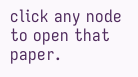click any node to open that paper.